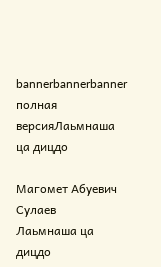bannerbannerbanner
полная версияЛаьмнаша ца дицдо

Магомет Абуевич Сулаев
Лаьмнаша ца дицдо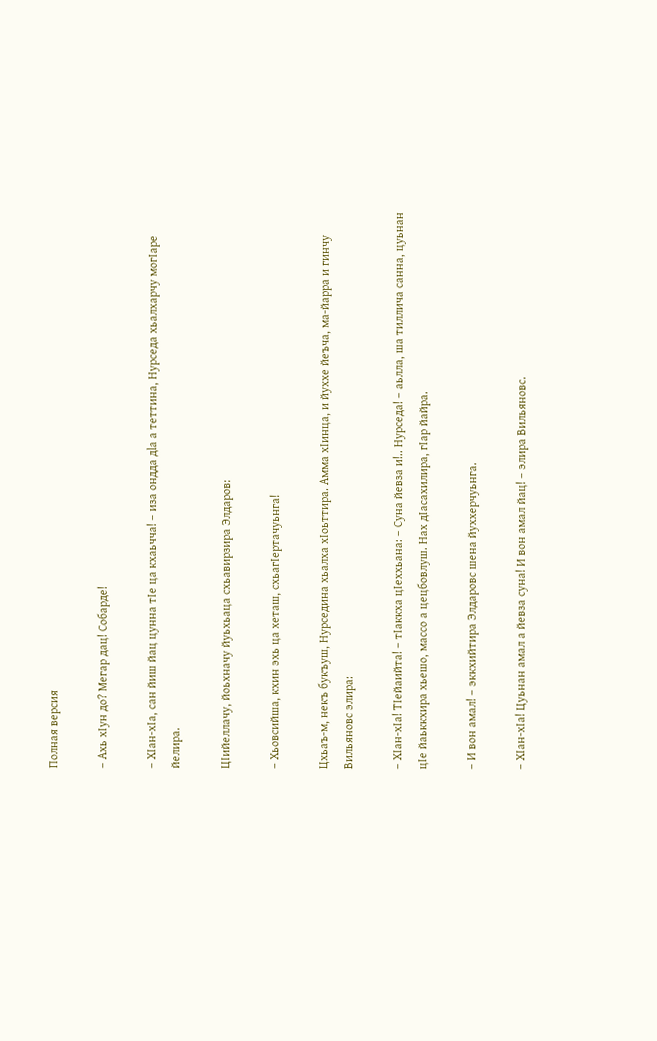Полная версия

– Ахь хIун до? Мегар дац! Собарде!

– ХIан-хIа, сан йиш йац цунна тIе ца кхаьчча! – иза ондда дla а теттина, Нурседа хьалхарчу могIаре йелира.

ЦIийеллачу, йоьхначу йуьхьаца схьавирзира Элдаров:

– Хьовсийша, кхин эхь ца хеташ, схьагIертачуьнга!

Цхьаъ-м, некъ букъуш, Нурседина хьалха хIоьттира. Амма хIинца, и йуххе йеъча, ма-йарра и гинчу Вильяновс элира:

– ХIан-хIа! ТIейаийта! – тIаккха цIеххьана: – Суна йевза и!.. Нурседа! – аьлла, ша тиллича санна, цуьнан цIе йаьккхира хьешо, массо а цецбовлуш. Hаx дIасахилира, гIар йайра.

– И вон амал! – эккхийтира Элдаровс шена йуххерчуьнга.

– ХIан-хIа! Цуьнан амал а йевза суна! И вон амал йац! – элира Вильяновс.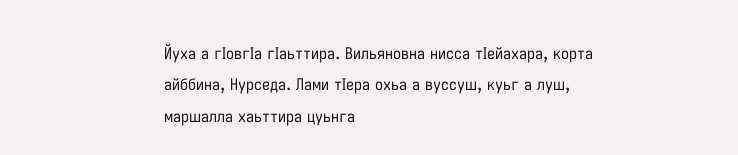Йуха а гIовгIа гIаьттира. Вильяновна нисса тIейахара, корта айббина, Нурседа. Лами тIера охьа а вуссуш, куьг а луш, маршалла хаьттира цуьнга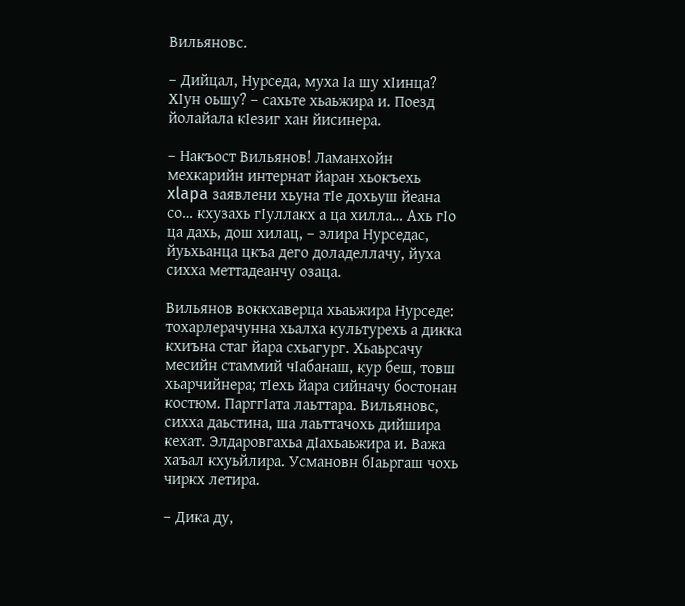Вильяновс.

– Дийцал, Нурседа, муха Iа шу хIинца? ХIун оьшу? – сахьте хьаьжира и. Поезд йолайала кIезиг хан йисинера.

– Накъост Вильянов! Ламанхойн мехкарийн интернат йаран хьокъехь xlapa заявлени хьуна тIе дохьуш йеана со… кхузахь гIуллакх а ца хилла… Ахь гIo ца дахь, дош хилац, – элира Нурседас, йуьхьанца цкъа дего доладеллачу, йуха сихха меттадеанчу озаца.

Вильянов воккхаверца хьаьжира Нурседе: тохарлерачунна хьалха культурехь а дикка кхиъна стаг йара схьагург. Хьаьрсачу месийн стаммий чIабанаш, кур беш, товш хьарчийнера; тIехь йара сийначу бостонан костюм. ПарггIата лаьттара. Вильяновс, сихха даьстина, ша лаьттачохь дийшира кехат. Элдаровгахьа дIахьаьжира и. Важа хаъал кхуьйлира. Усмановн бIаьргаш чохь чиркх летира.

– Дика ду,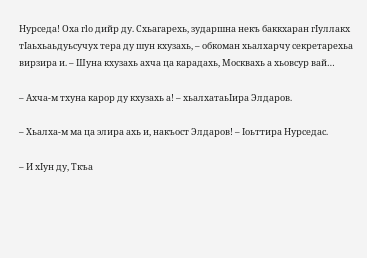Нурседа! Оха гlo дийр ду. Схьагарехь, зударшна некъ баккхаран гIуллакх тIаьхьаьдуьсучух тера ду шун кхузахь, – обкоман хьалхарчу секретарехьа вирзира и. – Шуна кхузахь ахча ца карадахь, Москвахь а хьовсур вай…

– Ахча-м тхуна карор ду кхузахь а! – хьалхатаьIира Элдаров.

– Хьалха-м ма ца элира ахь и, накъост Элдаров! – Iоьттира Нурседас.

– И хIун ду, Ткъа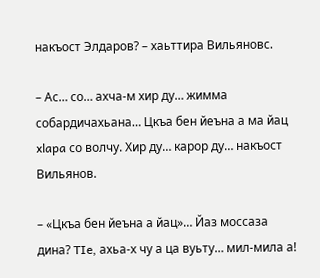накъост Элдаров? – хаьттира Вильяновс.

– Ас… со… ахча-м хир ду… жимма собардичахьана… Цкъа бен йеъна а ма йац xlapa со волчу. Хир ду… карор ду… накъост Вильянов.

– «Цкъа бен йеъна а йац»… Йаз моссаза дина? TIe, ахьа-х чу а ца вуьту… мил-мила а!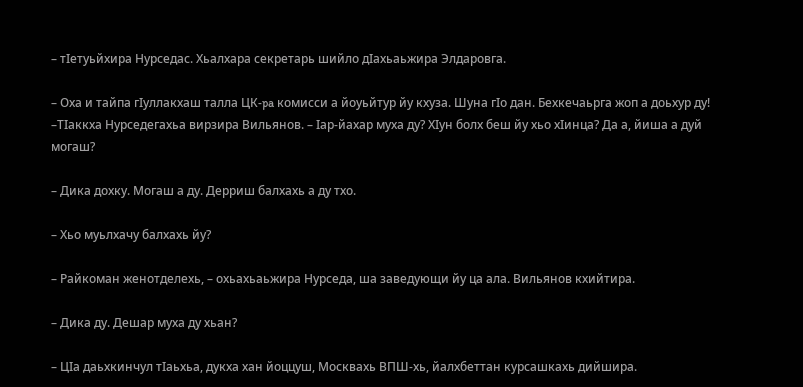– тIетуьйхира Нурседас. Хьалхара секретарь шийло дIахьаьжира Элдаровга.

– Оха и тайпа гIуллакхаш талла ЦК-pa комисси а йоуьйтур йу кхуза. Шуна гIo дан. Бехкечаьрга жоп а доьхур ду! –ТIаккха Нурседегахьа вирзира Вильянов. – Iар-йахар муха ду? ХIун болх беш йу хьо хIинца? Да а, йиша а дуй могаш?

– Дика дохку. Могаш а ду. Дерриш балхахь а ду тхо.

– Хьо муьлхачу балхахь йу?

– Райкоман женотделехь, – охьахьаьжира Нурседа, ша заведующи йу ца ала. Вильянов кхийтира.

– Дика ду. Дешар муха ду хьан?

– ЦIа даьхкинчул тIаьхьа, дукха хан йоццуш, Москвахь ВПШ-хь, йалхбеттан курсашкахь дийшира.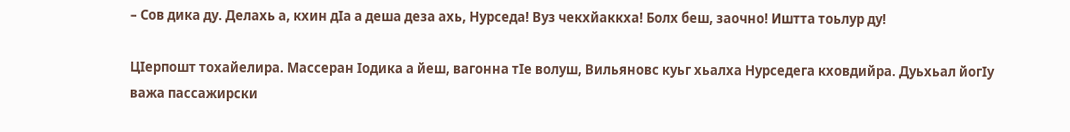– Сов дика ду. Делахь а, кхин дIа а деша деза ахь, Нурседа! Вуз чекхйаккха! Болх беш, заочно! Иштта тоьлур ду!

ЦIерпошт тохайелира. Массеран Iодика а йеш, вагонна тIе волуш, Вильяновс куьг хьалха Нурседега кховдийра. Дуьхьал йогIу важа пассажирски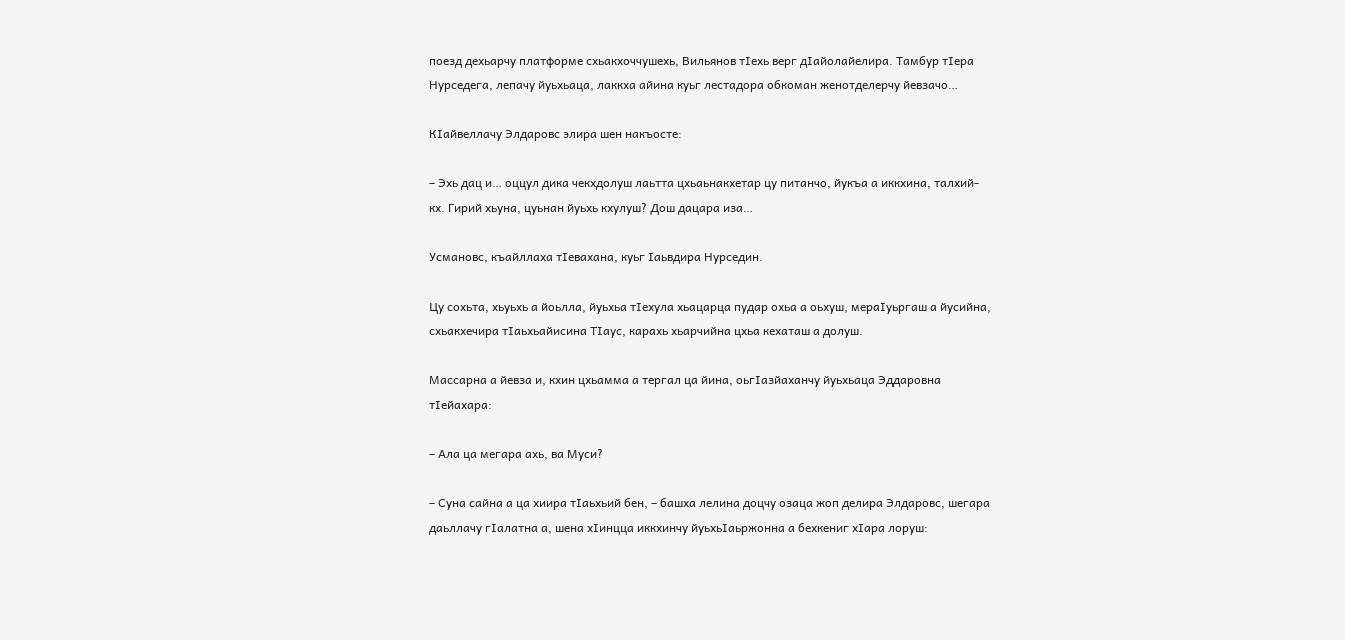поезд дехьарчу платформе схьакхоччушехь, Вильянов тIехь верг дIайолайелира. Тамбур тIера Нурседега, лепачу йуьхьаца, лаккха айина куьг лестадора обкоман женотделерчу йевзачо…

КIайвеллачу Элдаровс элира шен накъосте:

– Эхь дац и… оццул дика чекхдолуш лаьтта цхьаьнакхетар цу питанчо, йукъа а иккхина, талхий-кх. Гирий хьуна, цуьнан йуьхь кхулуш? Дош дацара иза…

Усмановс, къайллаха тIевахана, куьг Iаьвдира Нурседин.

Цу сохьта, хьуьхь а йоьлла, йуьхьа тIехула хьацарца пудар охьа а оьхуш, мераIуьргаш а йусийна, схьакхечира тIаьхьайисина ТIаус, карахь хьарчийна цхьа кехаташ а долуш.

Массарна а йевза и, кхин цхьамма а тергал ца йина, оьгIазйаханчу йуьхьаца Эддаровна тIейахара:

– Ала ца мегара ахь, ва Муси?

– Суна сайна а ца хиира тIаьхьий бен, – башха лелина доцчу озаца жоп делира Элдаровс, шегара даьллачу гIалатна а, шена хIинцца иккхинчу йуьхьIаьржонна а бехкениг хIара лоруш: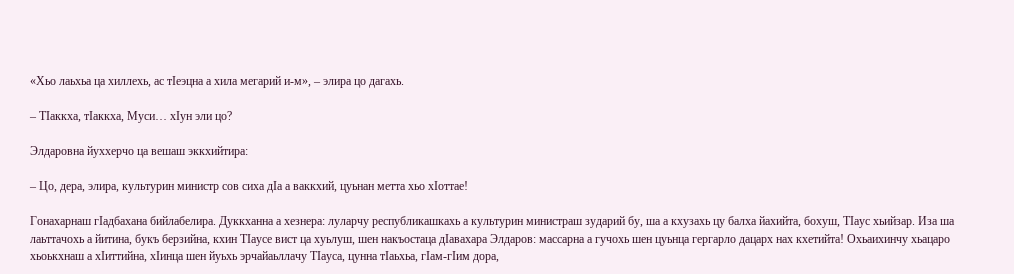«Хьо лаьхьа ца хиллехь, ас тIеэцна а хила мегарий и-м», – элира цо дагахь.

– ТIаккха, тIаккха, Муси… хIун эли цо?

Элдаровна йуххерчо ца вешаш эккхийтира:

– Цо, дера, элира, культурин министр сов сиха дIа а ваккхий, цуьнан метта хьо хIоттае!

Гонахарнаш гIадбахана бийлабелира. Дуккханна а хезнера: луларчу республикашкахь а культурин министраш зударий бу, ша а кхузахь цу балха йахийта, бохуш, ТIаус хьийзар. Иза ша лаьттачохь а йитина, букъ берзийна, кхин ТIаусе вист ца хуьлуш, шен накъостаца дIавахара Элдаров: массарна а гучохь шен цуьнца гергарло дацарх нах кхетийта! Охьаихинчу хьацаро хьоькхнаш а хIиттийна, хIинца шен йуьхь эрчайаьллачу ТIауса, цунна тIаьхьа, гIам-гIим дора,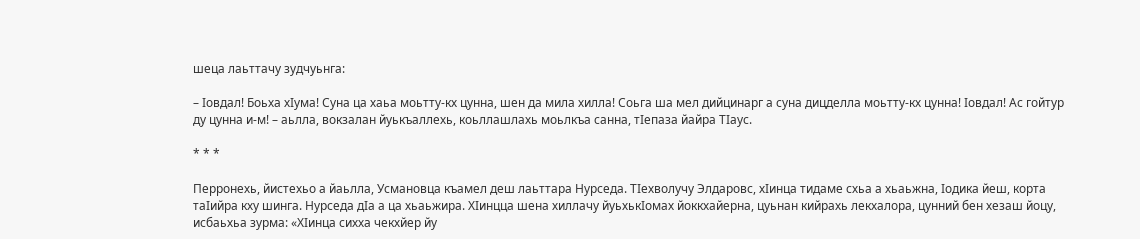шеца лаьттачу зудчуьнга:

– Iовдал! Боьха хIума! Суна ца хаьа моьтту-кх цунна, шен да мила хилла! Соьга ша мел дийцинарг а суна дицделла моьтту-кх цунна! Iовдал! Ас гойтур ду цунна и-м! – аьлла, вокзалан йуькъаллехь, коьллашлахь моьлкъа санна, тIепаза йайра ТIаус.

* * *

Перронехь, йистехьо а йаьлла, Усмановца къамел деш лаьттара Нурседа. ТIехволучу Элдаровс, хIинца тидаме схьа а хьаьжна, Iодика йеш, корта таIийра кху шинга. Нурседа дIа а ца хьаьжира. ХIинцца шена хиллачу йуьхькIомах йоккхайерна, цуьнан кийрахь лекхалора, цунний бен хезаш йоцу, исбаьхьа зурма: «ХIинца сихха чекхйер йу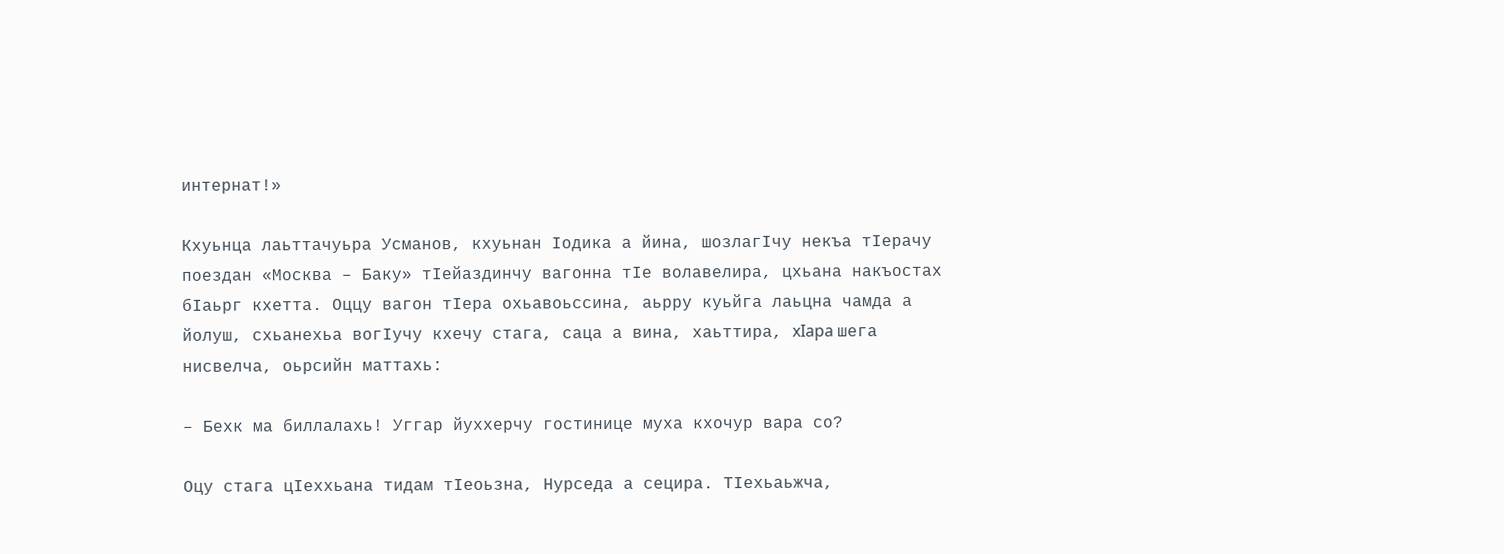интернат!»

Кхуьнца лаьттачуьра Усманов, кхуьнан Iодика а йина, шозлагIчу некъа тIерачу поездан «Москва – Баку» тIейаздинчу вагонна тIе волавелира, цхьана накъостах бIаьрг кхетта. Оццу вагон тIера охьавоьссина, аьрру куьйга лаьцна чамда а йолуш, схьанехьа вогIучу кхечу стага, саца а вина, хаьттира, xIapa шега нисвелча, оьрсийн маттахь:

– Бехк ма биллалахь! Уггар йуххерчу гостинице муха кхочур вара со?

Оцу стага цIеххьана тидам тIеоьзна, Нурседа а сецира. ТIехьаьжча,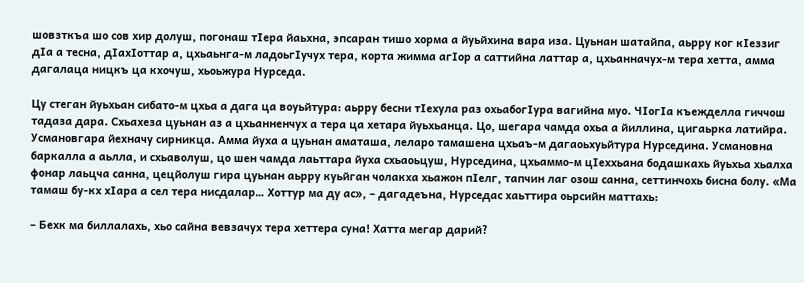шовзткъа шо сов хир долуш, погонаш тIера йаьхна, эпсаран тишо хорма а йуьйхина вара иза. Цуьнан шатайпа, аьрру ког кIеззиг дIа а тесна, дIахIоттар а, цхьаьнга-м ладоьгIучух тера, корта жимма агIор а саттийна латтар а, цхьанначух-м тера хетта, амма дагалаца ницкъ ца кхочуш, хьоьжура Нурседа.

Цу стеган йуьхьан сибато-м цхьа а дага ца воуьйтура: аьрру бесни тIехула раз охьабогIура вагийна муо. ЧIогIа къежделла гиччош тадаза дара. Схьахеза цуьнан аз а цхьанненчух а тера ца хетара йуьхьанца. Цо, шегара чамда охьа а йиллина, цигаьрка латийра. Усмановгара йехначу сирникца. Амма йуха а цуьнан аматаша, леларо тамашена цхьаъ-м дагаоьхуьйтура Нурседина. Усмановна баркалла а аьлла, и схьаволуш, цо шен чамда лаьттара йуха схьаоьцуш, Нурседина, цхьаммо-м цIеххьана бодашкахь йуьхьа хьалха фонар лаьцча санна, цецйолуш гира цуьнан аьрру куьйган чолакха хьажон пIелг, тапчин лаг озош санна, сеттинчохь бисна болу. «Ма тамаш бу-кх хIара а сел тера нисдалар… Хоттур ма ду ас», – дагадеъна, Нурседас хаьттира оьрсийн маттахь:

– Бехк ма биллалахь, хьо сайна вевзачух тера хеттера суна! Хатта мегар дарий?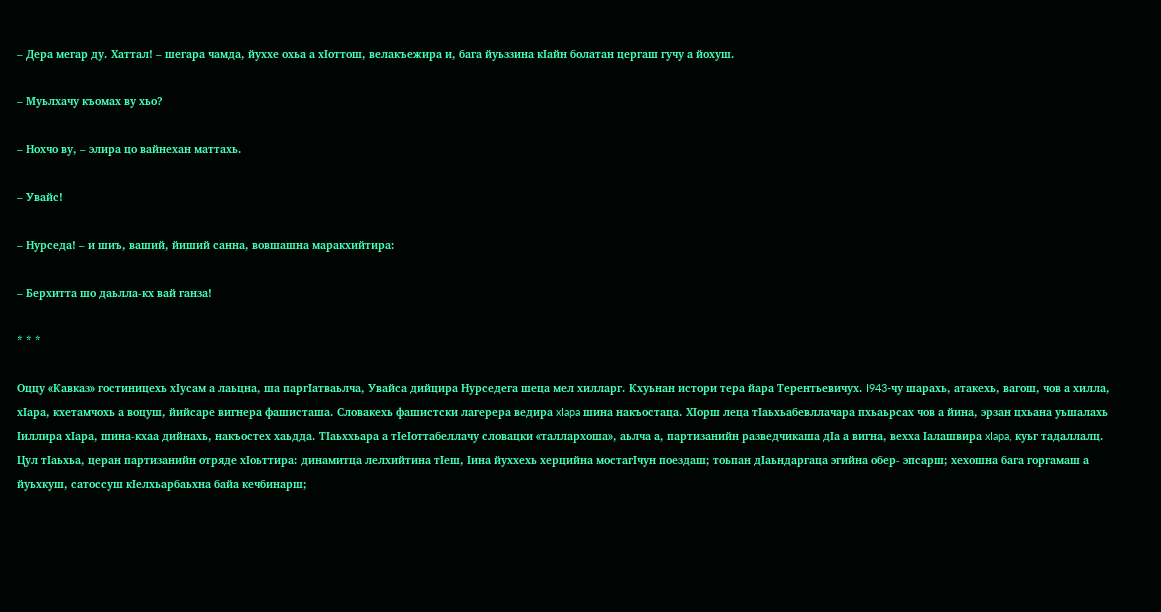– Дера мегар ду. Хаттал! – шегара чамда, йуххе охьа а хIоттош, велакъежира и, бага йуьззина кIайн болатан цергаш гучу а йохуш.

– Муьлхачу къомах ву хьо?

– Нохчо ву, – элира цо вайнехан маттахь.

– Увайс!

– Нурседа! – и шиъ, ваший, йиший санна, вовшашна маракхийтира:

– Берхитта шо даьлла-кх вай ганза!

* * *

Оццу «Кавказ» гостиницехь хIусам а лаьцна, ша паргIатваьлча, Увайса дийцира Нурседега шеца мел хилларг. Кхуьнан истори тера йара Терентьевичух. I943-чу шарахь, атакехь, вагош, чов а хилла, хIара, кхетамчохь а воцуш, йийсаре вигнера фашисташа. Словакехь фашистски лагерера ведира xIapa шина накъостаца. ХIорш леца тIаьхьабевллачара пхьаьрсах чов а йина, эрзан цхьана уьшалахь Iиллира хIара, шина-кхаа дийнахь, накъостех хаьдда. ТIаьххьара а тIеIоттабеллачу словацки «таллархоша», аьлча а, партизанийн разведчикаша дIа а вигна, вехха Iалашвира xIapa, куьг тадаллалц. Цул тIаьхьа, церан партизанийн отряде хIоьттира: динамитца лелхийтина тIеш, Iина йуххехь херцийна мостагIчун поездаш; тоьпан дIаьндаргаца эгийна обер- эпсарш; хехошна бага горгамаш а йуьхкуш, сатоссуш кIелхьарбаьхна байа кечбинарш;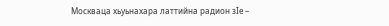Москваца хьуьнахара латтийна радион зIе –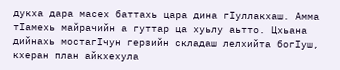дукха дара масех баттахь цара дина гIуллакхаш. Амма тIамехь майрачийн а гуттар ца хуьлу аьтто. Цхьана дийнахь мостагIчун герзийн складаш лелхийта богIуш, кхеран план айкхехула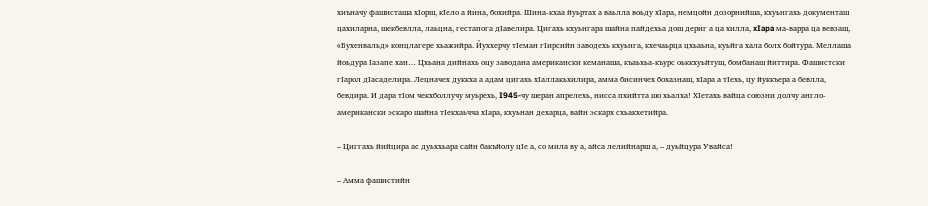хиъначу фашисташа хIорш, кIело а йина, бохийра. Шина-кхаа йуьртах а ваьлла воьду хIара, немцойн дозорнийша, кхуьнгахь документаш цахиларна, шекбевлла, лаьцна, гестапога дIавелира. Цигахь кхуьнгара шайна пайдехьа дош дериг а ца хилла, xIapa ма-варра ца вевзаш, «Бухенвальд» концлагере хьажийра. Йуххерчу тIеман гIирсийн заводехь кхуьнга, кхечаьрца цхьаьна, куьйга хала болх бойтура. Меллаша йоьдура Iазапе хан… Цхьана дийнахь оцу заводана американски кеманаша, къаьхьа-къурс оьккхуьйтуш, бомбанаш йиттира. Фашистски гIaрол дIасаделира. Лецначех дуккха а адам цигахь хIаллакьхилира, амма бисинчех бохазнаш, хIара а тIехь, цу йуккъера а бевлла, бевдира. И дара тIом чекхболлучу муьрехь, I945-чу шеран апрелехь, нисса пхийтта шо хьалха! ХIетахь вайца союзни долчу англо-американски эскаро шайна тIекхаьчча хIара, кхуьнан дехарца, вайн эскарх схьакхетийра.

– Циггахь йийцира ас дуьххьара сайн бакъйолу цIе а, со мила ву а, айса лелийнарш а, – дуьйцура Увайса!

– Амма фашистийн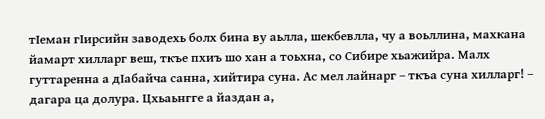тIеман гIирсийн заводехь болх бина ву аьлла, шекбевлла, чу а воьллина, махкана йамарт хилларг веш, ткъе пхиъ шо хан а тоьхна, со Сибире хьажийра. Малх гуттаренна а дIабайча санна, хийтира суна. Ас мел лайнарг – ткъа суна хилларг! – дагара ца долура. Цхьаьнгге а йаздан а,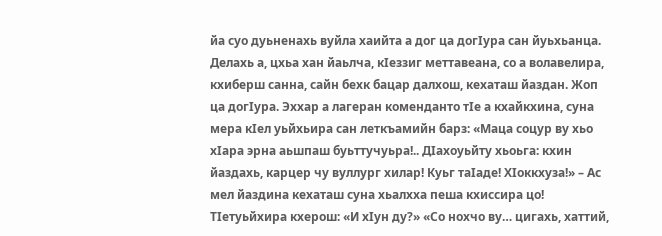йа суо дуьненахь вуйла хаийта а дог ца догIура сан йуьхьанца. Делахь а, цхьа хан йаьлча, кIеззиг меттавеана, со а волавелира, кхиберш санна, сайн бехк бацар далхош, кехаташ йаздан. Жоп ца догIура. Эххар а лагеран коменданто тIе а кхайкхина, суна мера кIел уьйхьира сан леткъамийн барз: «Маца соцур ву хьо хIара эрна аьшпаш буьттучуьра!.. ДIахоуьйту хьоьга: кхин йаздахь, карцер чу вуллург хилар! Куьг таIаде! ХIоккхуза!» – Ас мел йаздина кехаташ суна хьалхха пеша кхиссира цо! ТIетуьйхира кхерош: «И хIун ду?» «Со нохчо ву… цигахь, хаттий,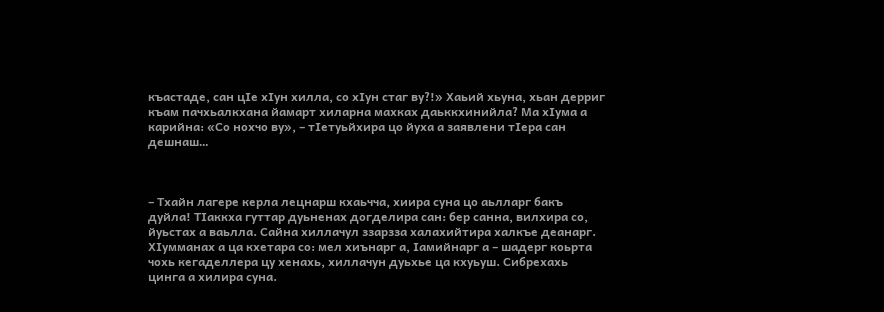къастаде, сан цIе хIун хилла, со хIун стаг ву?!» Хаьий хьуна, хьан дерриг къам пачхьалкхана йамарт хиларна махках даьккхинийла? Ма хIума а карийна: «Со нохчо ву», – тIетуьйхира цо йуха а заявлени тIера сан дешнаш…



– Тхайн лагере керла лецнарш кхаьчча, хиира суна цо аьлларг бакъ дуйла! ТIаккха гуттар дуьненах догделира сан: бер санна, вилхира со, йуьстах а ваьлла. Сайна хиллачул ззарзза халахийтира халкъе деанарг. ХIумманах а ца кхетара со: мел хиънарг а, Iамийнарг а – шадерг коьрта чохь кегаделлера цу хенахь, хиллачун дуьхье ца кхуьуш. Сибрехахь цинга а хилира суна.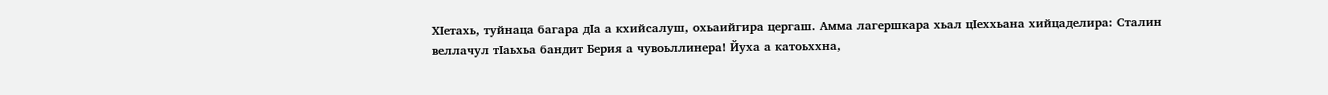ХIетахь, туйнаца багара дIа а кхийсалуш, охьаийгира цергаш. Амма лагершкара хьал цIеххьана хийцаделира: Сталин веллачул тIаьхьа бандит Берия а чувоьллинера! Йуха а катоьххна,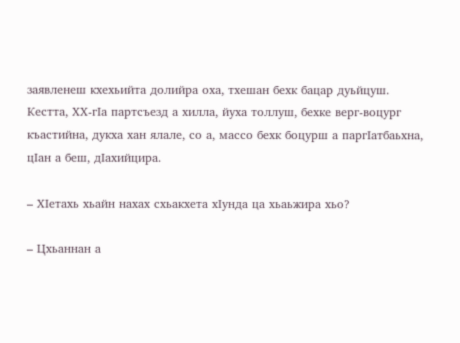заявленеш кхехьийта долийра оха, тхешан бехк бацар дуьйцуш. Кестта, ХХ-гIа партсъезд а хилла, йуха толлуш, бехке верг-воцург къастийна, дукха хан ялале, со а, массо бехк боцурш а паргIатбаьхна, цIан а беш, дIахийцира.

– ХIетахь хьайн нахах схьакхета хIунда ца хьаьжира хьо?

– Цхьаннан а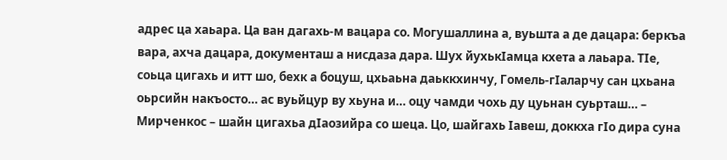адрес ца хаьара. Ца ван дагахь-м вацара со. Могушаллина а, вуьшта а де дацара: беркъа вара, ахча дацара, документаш а нисдаза дара. Шух йухькIамца кхета а лаьара. ТIе, соьца цигахь и итт шо, бехк а боцуш, цхьаьна даьккхинчу, Гомель-гIаларчу сан цхьана оьрсийн накъосто… ас вуьйцур ву хьуна и… оцу чамди чохь ду цуьнан суьрташ… – Мирченкос – шайн цигахьа дIаозийра со шеца. Цо, шайгахь Iавеш, доккха гIо дира суна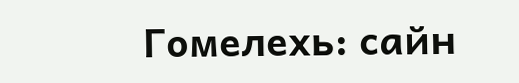Гомелехь: сайн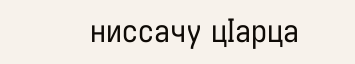ниссачу цIарца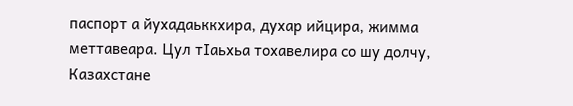паспорт а йухадаьккхира, духар ийцира, жимма меттавеара. Цул тIаьхьа тохавелира со шу долчу, Казахстане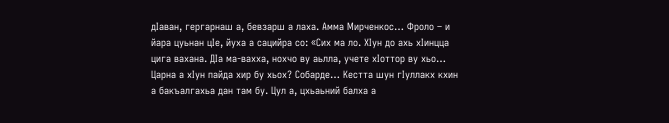дIаван, гергарнаш а, бевзарш а лаха. Амма Мирченкос… Фроло – и йара цуьнан цIе, йуха а сацийра со: «Сих ма ло. ХIун до ахь хIинцца цига вахана. ДIа ма-вахха, нохчо ву аьлла, учете хIоттор ву хьо… Царна а хIун пайда хир бу хьох? Собарде… Кестта шун гIуллакх кхин а бакъалгахьа дан там бу. Цул а, цхьаьний балха а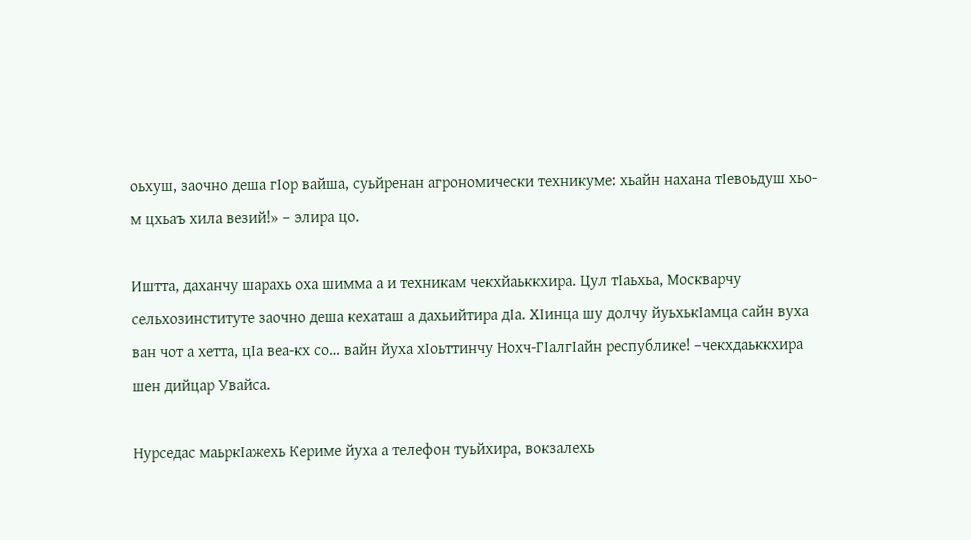оьхуш, заочно деша гIор вайша, суьйренан агрономически техникуме: хьайн нахана тIевоьдуш хьо-м цхьаъ хила везий!» – элира цо.

Иштта, даханчу шарахь оха шимма а и техникам чекхйаьккхира. Цул тIаьхьа, Москварчу сельхозинституте заочно деша кехаташ а дахьийтира дIа. ХIинца шу долчу йуьхькIамца сайн вуха ван чот а хетта, цIа веа-кх со… вайн йуха хIоьттинчу Нохч-ГIалгIайн республике! –чекхдаьккхира шен дийцар Увайса.

Нурседас маьркIажехь Кериме йуха а телефон туьйхира, вокзалехь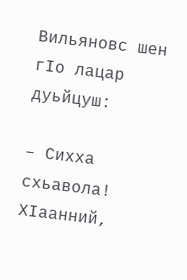Вильяновс шен гIо лацар дуьйцуш:

– Сихха схьавола! ХIаанний,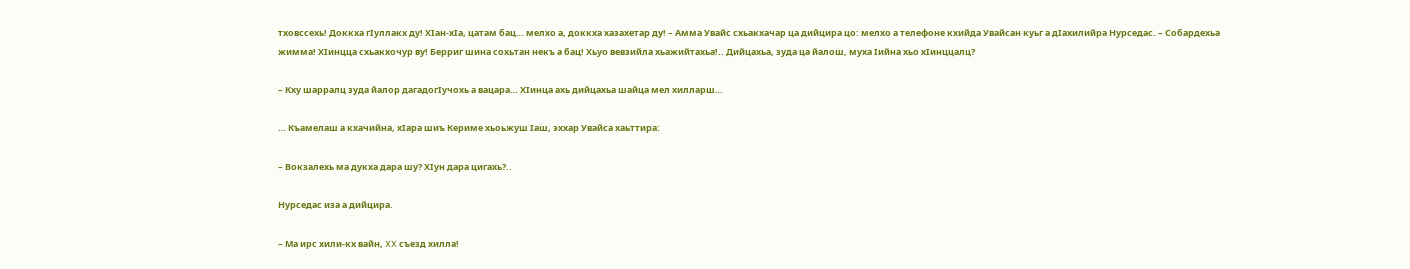тховссехь! Доккха гIуллакх ду! ХIан-хIа, цатам бац… мелхо а, доккха хазахетар ду! – Амма Увайс схьакхачар ца дийцира цо: мелхо а телефоне кхийда Увайсан куьг а дIахилийра Нурседас. – Собардехьа жимма! ХIинцца схьакхочур ву! Берриг шина сохьтан некъ а бац! Хьуо вевзийла хьажийтахьа!.. Дийцахьа, зуда ца йалош, муха Iийна хьо хIинццалц?

– Кху шарралц зуда йалор дагадогIучохь а вацара… ХIинца ахь дийцахьа шайца мел хилларш…

… Къамелаш а кхачийна, хIара шиъ Кериме хьоьжуш Iаш, эххар Увайса хаьттира:

– Вокзалехь ма дукха дара шу? ХIун дара цигахь?..

Нурседас иза а дийцира.

– Ма ирс хили-кх вайн, XX съезд хилла!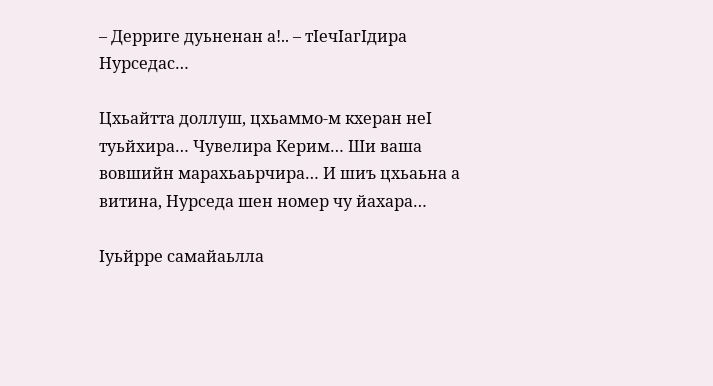– Дерриге дуьненан а!.. – тIечIагIдира Нурседас…

Цхьайтта доллуш, цхьаммо-м кхеран неI туьйхира… Чувелира Керим… Ши ваша вовшийн марахьаьрчира… И шиъ цхьаьна а витина, Нурседа шен номер чу йахара…

Iуьйрре самайаьлла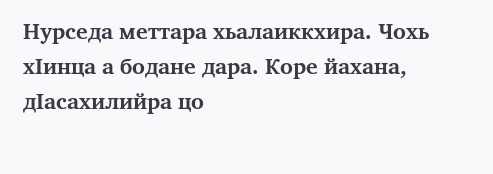Нурседа меттара хьалаиккхира. Чохь хIинца а бодане дара. Коре йахана, дIасахилийра цо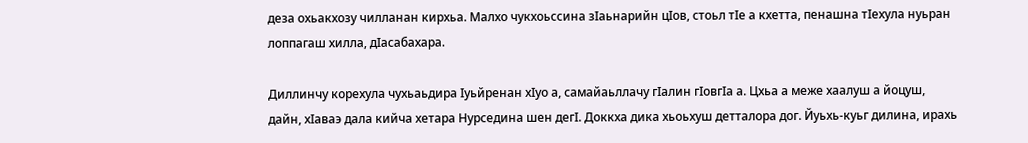деза охьакхозу чилланан кирхьа. Малхо чукхоьссина зIаьнарийн цIов, стоьл тIе а кхетта, пенашна тIехула нуьран лоппагаш хилла, дIасабахара.

Диллинчу корехула чухьаьдира Iуьйренан хIуо а, самайаьллачу гIалин гIовгIа а. Цхьа а меже хаалуш а йоцуш, дайн, хIаваэ дала кийча хетара Нурседина шен дегI. Доккха дика хьоьхуш детталора дог. Йуьхь-куьг дилина, ирахь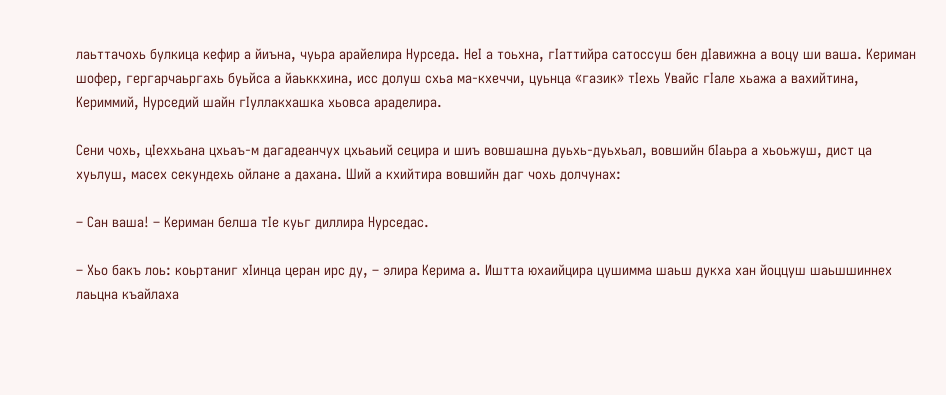лаьттачохь булкица кефир а йиъна, чуьра арайелира Нурседа. НеI а тоьхна, гIаттийра сатоссуш бен дIавижна а воцу ши ваша. Кериман шофер, гергарчаьргахь буьйса а йаьккхина, исс долуш схьа ма-кхеччи, цуьнца «газик» тIехь Увайс гIале хьажа а вахийтина, Кериммий, Нурседий шайн гIуллакхашка хьовса араделира.

Сени чохь, цIеххьана цхьаъ-м дагадеанчух цхьаьий сецира и шиъ вовшашна дуьхь-дуьхьал, вовшийн бIаьра а хьоьжуш, дист ца хуьлуш, масех секундехь ойлане а дахана. Ший а кхийтира вовшийн даг чохь долчунах:

– Сан ваша! – Кериман белша тIе куьг диллира Нурседас.

– Хьо бакъ лоь: коьртаниг хIинца церан ирс ду, – элира Керима а. Иштта юхаийцира цушимма шаьш дукха хан йоццуш шаьшшиннех лаьцна къайлаха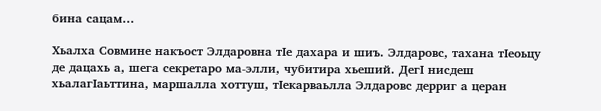бина сацам…

Хьалха Совмине накъост Элдаровна тIе дахара и шиъ. Элдаровс, тахана тIеоьцу де дацахь а, шега секретаро ма-элли, чубитира хьеший. ДегI нисдеш хьалагIаьттина, маршалла хоттуш, тIекарваьлла Элдаровс дерриг а церан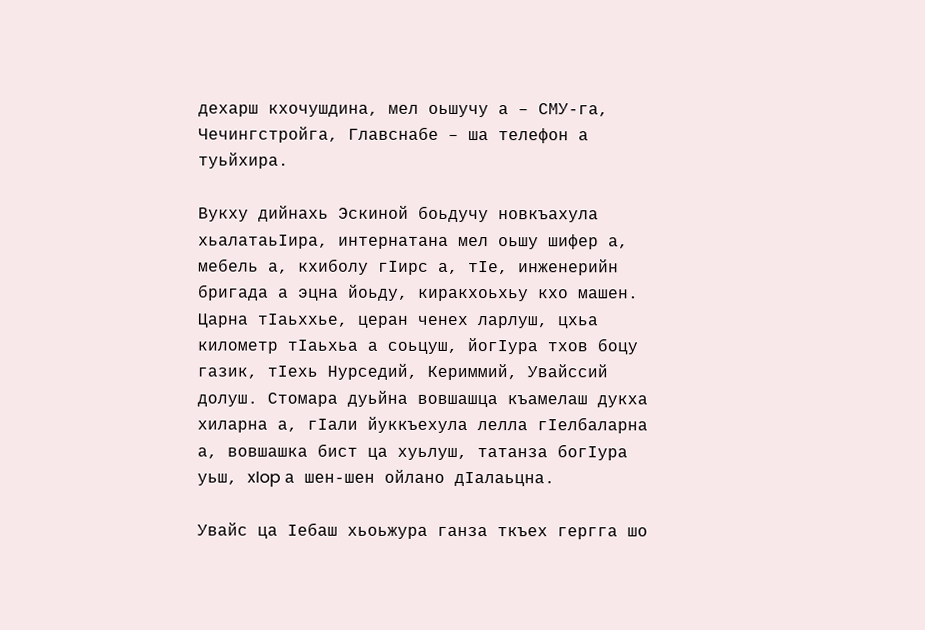дехарш кхочушдина, мел оьшучу а – СМУ-га, Чечингстройга, Главснабе – ша телефон а туьйхира.

Вукху дийнахь Эскиной боьдучу новкъахула хьалатаьIира, интернатана мел оьшу шифер а, мебель а, кхиболу гIиpc а, тIе, инженерийн бригада а эцна йоьду, киракхоьхьу кхо машен. Царна тIаьххье, церан ченех ларлуш, цхьа километр тIаьхьа а соьцуш, йогIура тхов боцу газик, тIехь Нурседий, Кериммий, Увайссий долуш. Стомара дуьйна вовшашца къамелаш дукха хиларна а, гIали йуккъехула лелла гIелбаларна а, вовшашка бист ца хуьлуш, татанза богIура уьш, xIop а шен-шен ойлано дIалаьцна.

Увайс ца Iебаш хьоьжура ганза ткъех гергга шо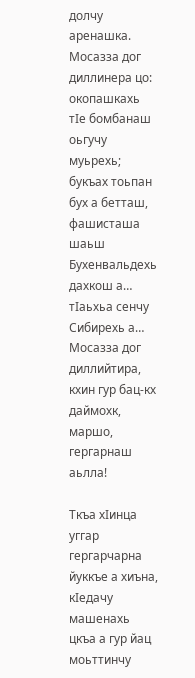долчу аренашка. Мосазза дог диллинера цо: окопашкахь тIе бомбанаш оьгучу муьрехь; букъах тоьпан бух а бетташ, фашисташа шаьш Бухенвальдехь дахкош а… тIаьхьа сенчу Сибирехь а… Мосазза дог диллийтира, кхин гур бац-кх даймохк, маршо, гергарнаш аьлла!

Ткъа хIинца уггар гергарчарна йуккъе а хиъна, кIедачу машенахь цкъа а гур йац моьттинчу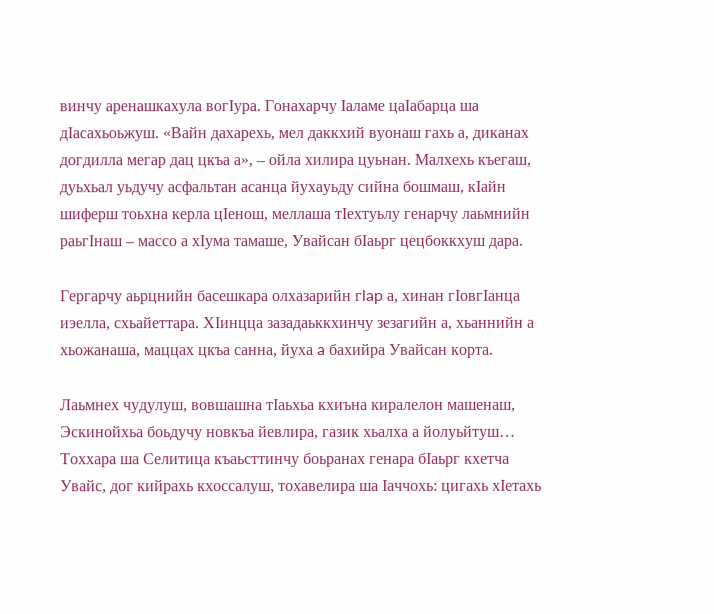винчу аренашкахула вогIура. Гонахарчу Iаламе цаIабарца ша дIасахьоьжуш. «Вайн дахарехь, мел даккхий вуонаш гахь а, диканах догдилла мегар дац цкъа а», – ойла хилира цуьнан. Малхехь къегаш, дуьхьал уьдучу асфальтан асанца йухауьду сийна бошмаш, кIайн шиферш тоьхна керла цIенош, меллаша тIехтуьлу генарчу лаьмнийн раьгIнаш – массо а хIума тамаше, Увайсан бIаьрг цецбоккхуш дара.

Гергарчу аьрцнийн басешкара олхазарийн гlap а, хинан гIовгIанца иэелла, схьайеттара. ХIинцца зазадаьккхинчу зезагийн а, хьаннийн а хьожанаша, маццах цкъа санна, йуха a бaxийpa Увайсан корта.

Лаьмнех чудулуш, вовшашна тIаьхьа кхиъна киралелон машенаш, Эскинойхьа боьдучу новкъа йевлира, газик хьалха а йолуьйтуш… Тоххара ша Селитица къаьсттинчу боьранах генара бIаьрг кхетча Увайс, дог кийрахь кхоссалуш, тохавелира ша Iаччохь: цигахь хIетахь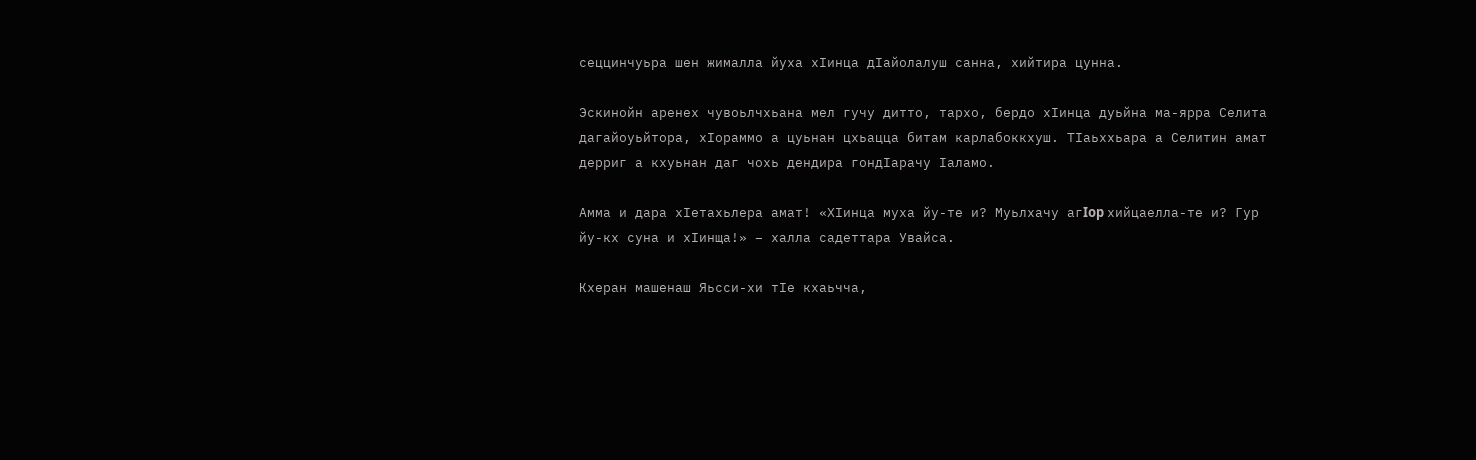сеццинчуьра шен жималла йуха хIинца дIайолалуш санна, хийтира цунна.

Эскинойн аренех чувоьлчхьана мел гучу дитто, тархо, бердо хIинца дуьйна ма-ярра Селита дагайоуьйтора, хIораммо а цуьнан цхьацца битам карлабоккхуш. ТIаьххьара а Селитин амат дерриг а кхуьнан даг чохь дендира гондIарачу Iаламо.

Амма и дара хIетахьлера амат! «ХIинца муха йу-те и? Муьлхачу aгIop хийцаелла-те и? Гур йу-кх суна и хIинща!» – халла садеттара Увайса.

Кхеран машенаш Яьсси-хи тIе кхаьчча,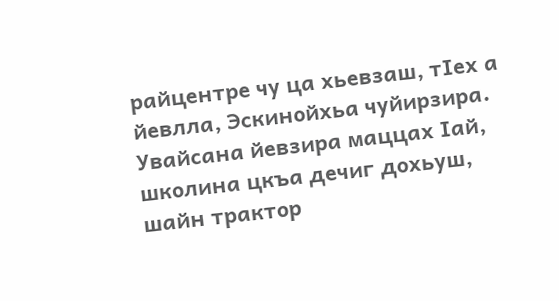райцентре чу ца хьевзаш, тIех а йевлла, Эскинойхьа чуйирзира. Увайсана йевзира маццах Iай, школина цкъа дечиг дохьуш, шайн трактор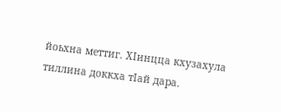йоьхна меттиг. ХIинцца кхузахула тиллина доккха тIай дара.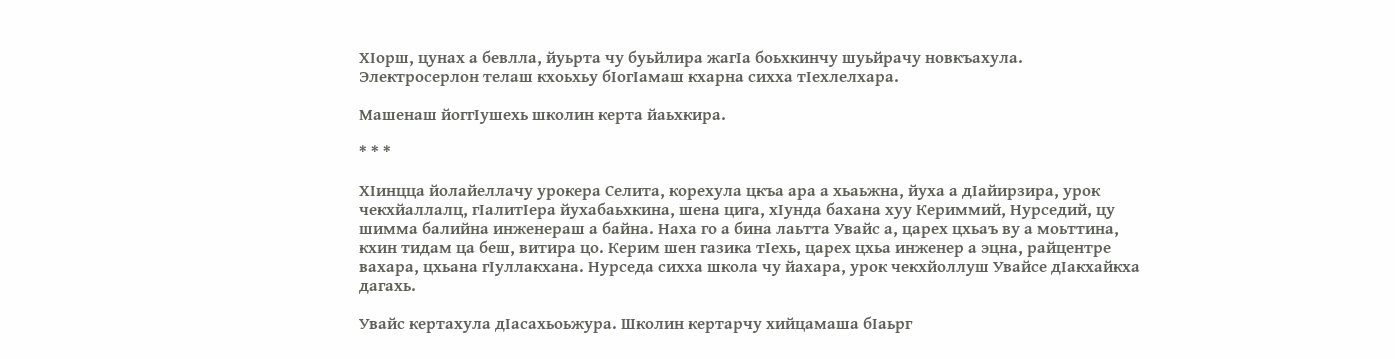ХIорш, цунах а бевлла, йуьрта чу буьйлира жагIа боьхкинчу шуьйрачу новкъахула. Электросерлон телаш кхоьхьу бIогIамаш кхарна сихха тIехлелхара.

Машенаш йоггIушехь школин керта йаьхкира.

* * *

ХIинцца йолайеллачу урокера Селита, корехула цкъа ара а хьаьжна, йуха а дIайирзира, урок чекхйаллалц, гIалитIера йухабаьхкина, шена цига, хIунда бахана хуу Кериммий, Нурседий, цу шимма балийна инженераш а байна. Наха го а бина лаьтта Увайс а, царех цхьаъ ву а моьттина, кхин тидам ца беш, витира цо. Керим шен газика тIехь, царех цхьа инженер а эцна, райцентре вахара, цхьана гIуллакхана. Нурседа сихха школа чу йахара, урок чекхйоллуш Увайсе дIакхайкха дагахь.

Увайс кертахула дIасахьоьжура. Школин кертарчу хийцамаша бIаьрг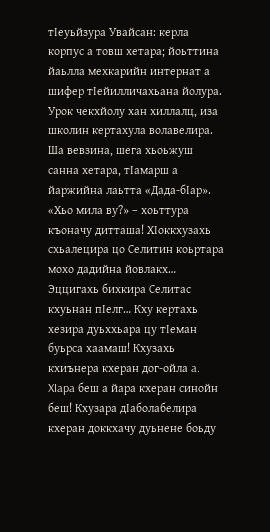тIеуьйзура Увайсан: керла корпус а товш хетара; йоьттина йаьлла мехкарийн интернат а шифер тIейилличахьана йолура. Урок чекхйолу хан хиллалц, иза школин кертахула волавелира. Ша вевзина, шега хьоьжуш санна хетара, тIамарш а йаржийна лаьтта «Дада-бIар». «Хьо мила ву?» – хоьттура къоначу дитташа! ХIоккхузахь схьалецира цо Селитин коьртара мохо дадийна йовлакх… Эццигахь бихкира Селитас кхуьнан пIелг… Кху кертахь хезира дуьххьара цу тIеман буьрса хаамаш! Кхузахь кхиънера кхеран дог-ойла a. XIapa беш а йара кхеран синойн беш! Кхузара дIаболабелира кхеран доккхачу дуьнене боьду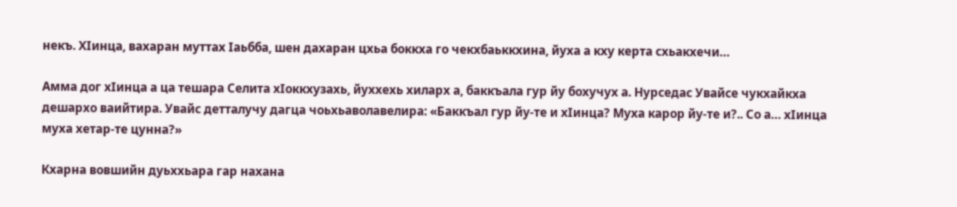некъ. ХIинца, вахаран муттах Iаьбба, шен дахаран цхьа боккха го чекхбаьккхина, йуха а кху керта схьакхечи…

Амма дог хIинца а ца тешара Селита хIоккхузахь, йуххехь хиларх а, баккъала гур йу бохучух а. Нурседас Увайсе чукхайкха дешархо ваийтира. Увайс детталучу дагца чоьхьаволавелира: «Баккъал гур йу-те и хIинца? Муха карор йу-те и?.. Со а… хIинца муха хетар-те цунна?»

Кхарна вовшийн дуьххьара гар нахана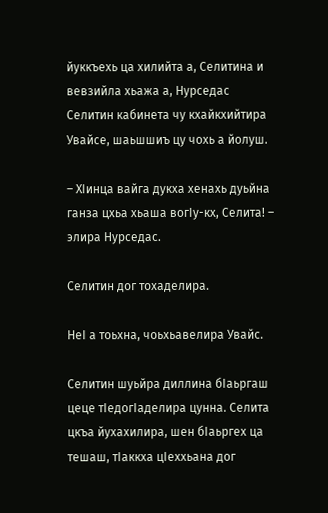йуккъехь ца хилийта а, Селитина и вевзийла хьажа а, Нурседас Селитин кабинета чу кхайкхийтира Увайсе, шаьшшиъ цу чохь а йолуш.

– ХIинца вайга дукха хенахь дуьйна ганза цхьа хьаша вогIу-кх, Селита! – элира Нурседас.

Селитин дог тохаделира.

НеI а тоьхна, чоьхьавелира Увайс.

Селитин шуьйра диллина бIаьргаш цеце тIедогIаделира цунна. Селита цкъа йухахилира, шен бIаьргех ца тешаш, тIаккха цIеххьана дог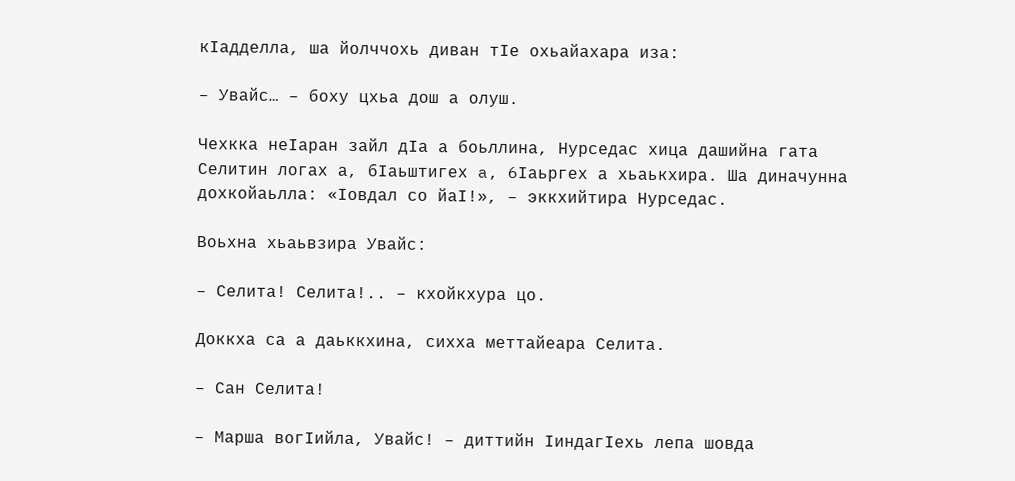кIадделла, ша йолччохь диван тIе охьайахара иза:

– Увайс… – боху цхьа дош а олуш.

Чехкка неIаран зайл дIа а боьллина, Нурседас хица дашийна гата Селитин логах а, бIаьштигех a, 6Iaьpгex а хьаькхира. Ша диначунна дохкойаьлла: «Iовдал со йаI!», – эккхийтира Нурседас.

Воьхна хьаьвзира Увайс:

– Селита! Селита!.. – кхойкхура цо.

Доккха са а даьккхина, сихха меттайеара Селита.

– Сан Селита!

– Марша вогIийла, Увайс! – диттийн IиндагIехь лепа шовда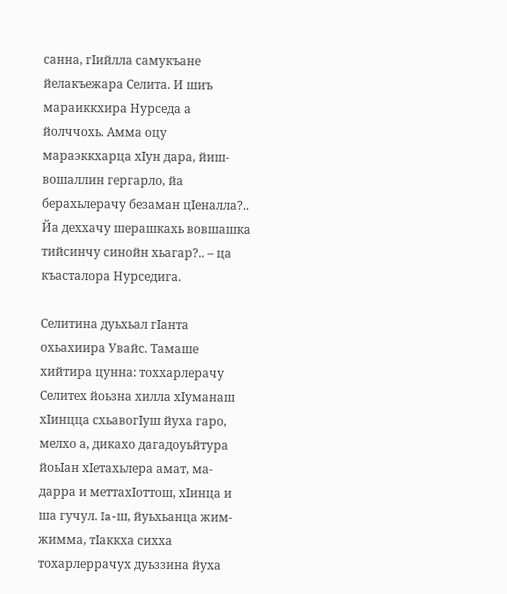санна, гIийлла самукъане йелакъежара Селита. И шиъ мараиккхира Нурседа а йолччохь. Амма оцу мараэккхарца хIун дара, йиш-вошаллин гергарло, йа берахьлерачу безаман цIеналла?.. Йа деххачу шерашкахь вовшашка тийсинчу синойн хьагар?.. – ца къасталора Нурседига.

Селитина дуьхьал гIанта охьахиира Увайс. Тамаше хийтира цунна: тоххарлерачу Селитех йоьзна хилла хIуманаш хIинцца схьавогIуш йуха гаро, мелхо а, дикахо дагадоуьйтура йоьIан хIетахьлера амат, ма-дарра и меттахIоттош, хIинца и ша гучул. Ia-ш, йуьхьанца жим-жимма, тIаккха сихха тохарлеррачух дуьззина йуха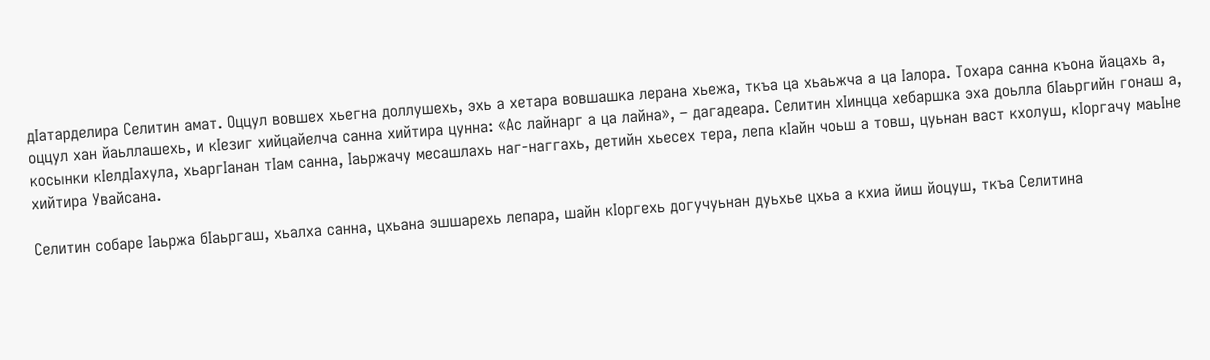дIатарделира Селитин амат. Оццул вовшех хьегна доллушехь, эхь а хетара вовшашка лерана хьежа, ткъа ца хьаьжча а ца Iалора. Тохара санна къона йацахь а, оццул хан йаьллашехь, и кIезиг хийцайелча санна хийтира цунна: «Ас лайнарг а ца лайна», – дагадеара. Селитин хIинцца хебаршка эха доьлла бIаьргийн гонаш а, косынки кIелдIахула, хьаргIанан тIам санна, Iаьржачу месашлахь наг-наггахь, детийн хьесех тера, лепа кIайн чоьш а товш, цуьнан васт кхолуш, кIоргачу маьIне хийтира Увайсана.

Селитин собаре Iаьржа бIаьргаш, хьалха санна, цхьана эшшарехь лепара, шайн кIоргехь догучуьнан дуьхье цхьа а кхиа йиш йоцуш, ткъа Селитина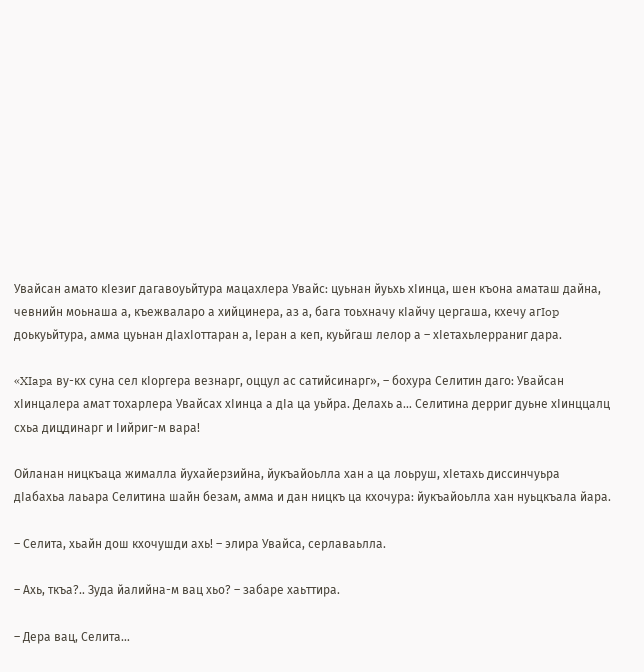Увайсан амато кIезиг дагавоуьйтура мацахлера Увайс: цуьнан йуьхь хIинца, шен къона аматаш дайна, чевнийн моьнаша а, къежваларо а хийцинера, аз а, бага тоьхначу кIайчу цергаша, кхечу aгIop доькуьйтура, амма цуьнан дIахIоттаран а, Iеран а кеп, куьйгаш лелор а – хIетахьлерраниг дара.

«XIapa ву-кх суна сел кIоргера везнарг, оццул ас сатийсинарг», – бохура Селитин даго: Увайсан хIинцалера амат тохарлера Увайсах хIинца а дIа ца уьйра. Делахь а… Селитина дерриг дуьне хIинццалц схьа дицдинарг и Iийриг-м вара!

Ойланан ницкъаца жималла йухайерзийна, йукъайоьлла хан а ца лоьруш, хIетахь диссинчуьра дIабахьа лаьара Селитина шайн безам, амма и дан ницкъ ца кхочура: йукъайоьлла хан нуьцкъала йара.

– Селита, хьайн дош кхочушди ахь! – элира Увайса, серлаваьлла.

– Ахь, ткъа?.. Зуда йалийна-м вац хьо? – забаре хаьттира.

– Дера вац, Селита…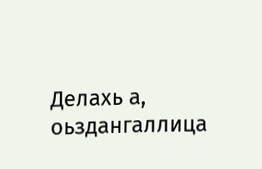Делахь а, оьздангаллица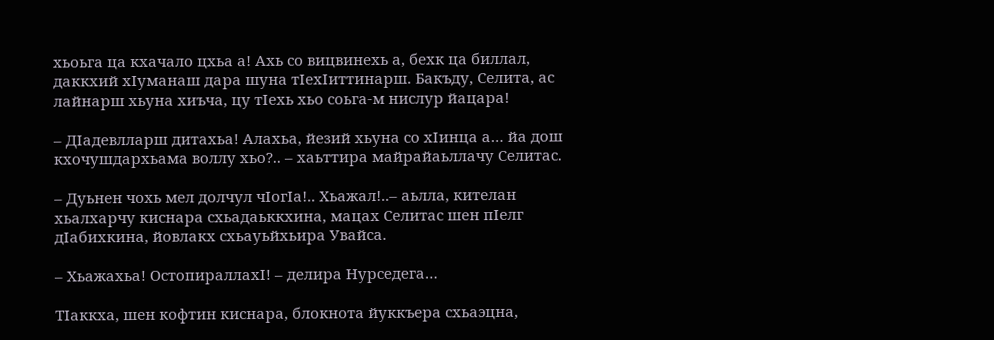хьоьга ца кхачало цхьа а! Ахь со вицвинехь а, бехк ца биллал, даккхий хIуманаш дара шуна тIехIиттинарш. Бакъду, Селита, ас лайнарш хьуна хиъча, цу тIехь хьо соьга-м нислур йацара!

– ДIадевлларш дитахьа! Алахьа, йезий хьуна со хIинца а… йа дош кхочушдархьама воллу хьо?.. – хаьттира майрайаьллачу Селитас.

– Дуьнен чохь мел долчул чIогIа!.. Хьажал!..– аьлла, кителан хьалхарчу киснара схьадаьккхина, мацах Селитас шен пIелг дIабихкина, йовлакх схьауьйхьира Увайса.

– Хьажахьа! ОстопираллахI! – делира Нурседега…

ТIаккха, шен кофтин киснара, блокнота йуккъера схьаэцна,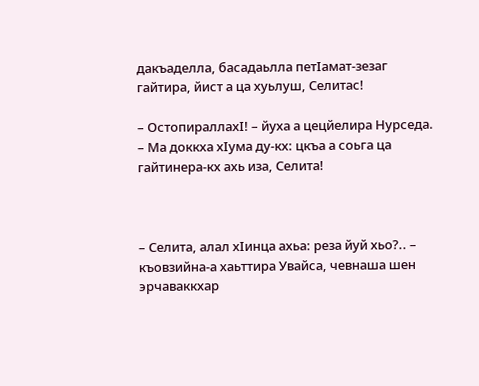дакъаделла, басадаьлла петIамат-зезаг гайтира, йист а ца хуьлуш, Селитас!

– ОстопираллахI! – йуха а цецйелира Нурседа. – Ма доккха хIума ду-кх: цкъа а соьга ца гайтинера-кх ахь иза, Селита!



– Селита, алал хIинца ахьа: реза йуй хьо?.. – къовзийна-а хаьттира Увайса, чевнаша шен эрчаваккхар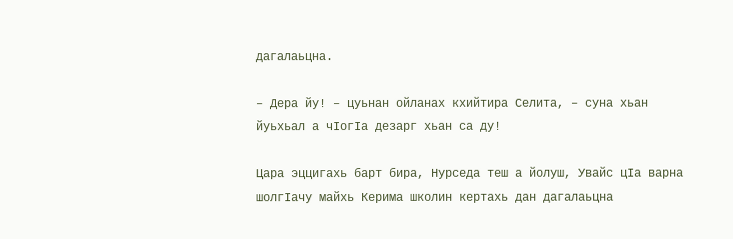дагалаьцна.

– Дера йу! – цуьнан ойланах кхийтира Селита, – суна хьан йуьхьал а чIогIа дезарг хьан са ду!

Цара эццигахь барт бира, Нурседа теш а йолуш, Увайс цIа варна шолгIачу майхь Керима школин кертахь дан дагалаьцна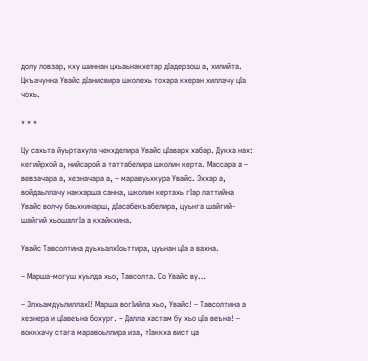долу ловзар, кху шиннан цхьаьнакхетар дIадерзош а, хилийта. Цкъачунна Увайс дIанисвира школехь тохара кхеран хиллачу цIа чохь.

* * *

Цу сахьта йуьртахула чекхделира Увайс цIаварх хабар. Дукха нах: кегийрхой а, нийсарой а таттабелира школин керта. Массара а – вевзачара а, хезначара а, – маравуьхкура Увайс. Эххар а, войдаьллачу накхарша санна, школин кертахь гIар латтийна Увайс волчу баьхкинарш, дIасабекъабелира, цуьнга шайгий-шайгий хьошалгIа а кхайкхина.

Увайс Тавсолтина дуьхьалхIоьттира, цуьнан цIа а вахна.

– Марша-могуш хуьлда хьо, Тавсолта. Со Увайс ву…

– ЭлхьамдуьлиллахI! Марша вогIийла хьо, Увайс! – Тавсолтина а хезнера и цIавеъна бохург. – Далла хастам бу хьо цIа веъна! – воккхачу стага маравоьллира иза, тIаккха вист ца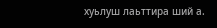хуьлуш лаьттира ший а.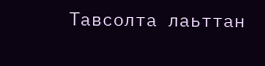Тавсолта лаьттан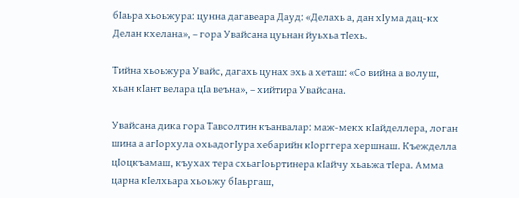бIаьра хьоьжура: цунна дагавеара Дауд: «Делахь а, дан хIума дац-кх Делан кхелана», – гора Увайсана цуьнан йуьхьа тIехь.

Тийна хьоьжура Увайс, дагахь цунах эхь а хеташ: «Со вийна а волуш, хьан кIант велара цIа веъна», – хийтира Увайсана.

Увайсана дика гора Тавсолтин къанвалар: маж-мекх кIайделлера, логан шина а агIорхула охьадогIура хебарийн кIорггера хершнаш. Къежделла цIоцкъамаш, къухах тера схьагIоьртинера кIайчу хьаьжа тIера. Амма царна кIелхьара хьоьжу бIаьргаш,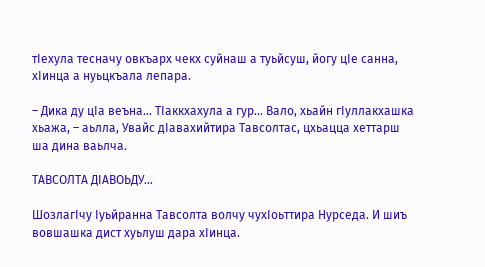тIехула тесначу овкъарх чекх суйнаш а туьйсуш, йогу цIе санна, хIинца а нуьцкъала лепара.

– Дика ду цIа веъна… ТIаккхахула а гур… Вало, хьайн гIуллакхашка хьажа, – аьлла, Увайс дIавахийтира Тавсолтас, цхьацца хеттарш ша дина ваьлча.

ТАВСОЛТА ДIАВОЬДУ…

ШозлагIчу Iуьйранна Тавсолта волчу чухIоьттира Нурседа. И шиъ вовшашка дист хуьлуш дара хIинца.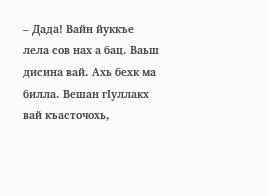– Дада! Вайн йуккъе лела сов нах а бац. Ваьш дисина вай. Ахь бехк ма билла. Вешан гIуллакх вай къасточохь,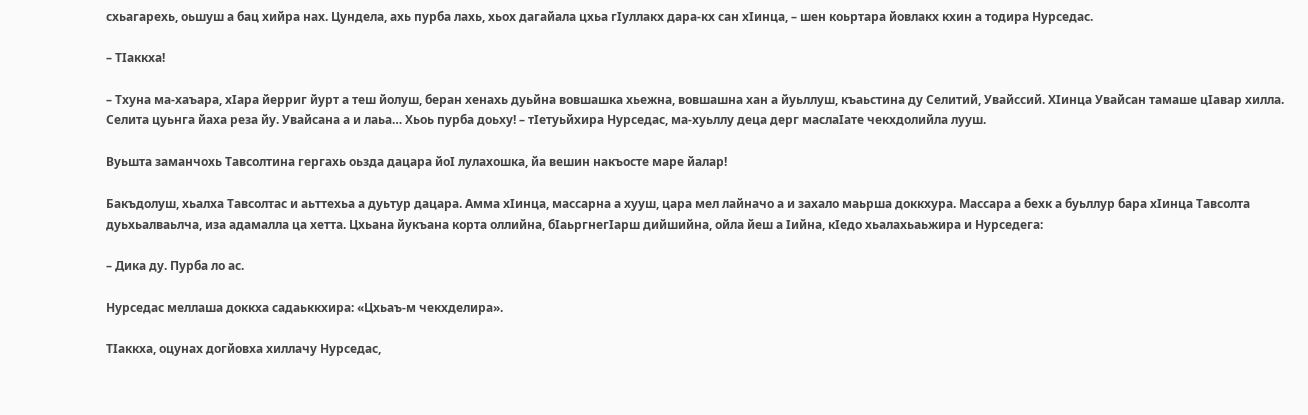схьагарехь, оьшуш а бац хийра нах. Цундела, ахь пурба лахь, хьох дагайала цхьа гIуллакх дара-кх сан хIинца, – шен коьртара йовлакх кхин а тодира Нурседас.

– ТIаккха!

– Тхуна ма-хаъара, xIapa йерриг йурт а теш йолуш, беран хенахь дуьйна вовшашка хьежна, вовшашна хан а йуьллуш, къаьстина ду Селитий, Увайссий. ХIинца Увайсан тамаше цIавар хилла. Селита цуьнга йаха реза йу. Увайсана а и лаьа… Хьоь пурба доьху! – тIетуьйхира Нурседас, ма-хуьллу деца дерг маслаIате чекхдолийла лууш.

Вуьшта заманчохь Тавсолтина гергахь оьзда дацара йоI лулахошка, йа вешин накъосте маре йалар!

Бакъдолуш, хьалха Тавсолтас и аьттехьа а дуьтур дацара. Амма хIинца, массарна а хууш, цара мел лайначо а и захало маьрша доккхура. Массара а бехк а буьллур бара хIинца Тавсолта дуьхьалваьлча, иза адамалла ца хетта. Цхьана йукъана корта оллийна, бIаьргнегIарш дийшийна, ойла йеш а Iийна, кIедо хьалахьаьжира и Нурседега:

– Дика ду. Пурба ло ас.

Нурседас меллаша доккха садаьккхира: «Цхьаъ-м чекхделира».

ТIаккха, оцунах догйовха хиллачу Нурседас,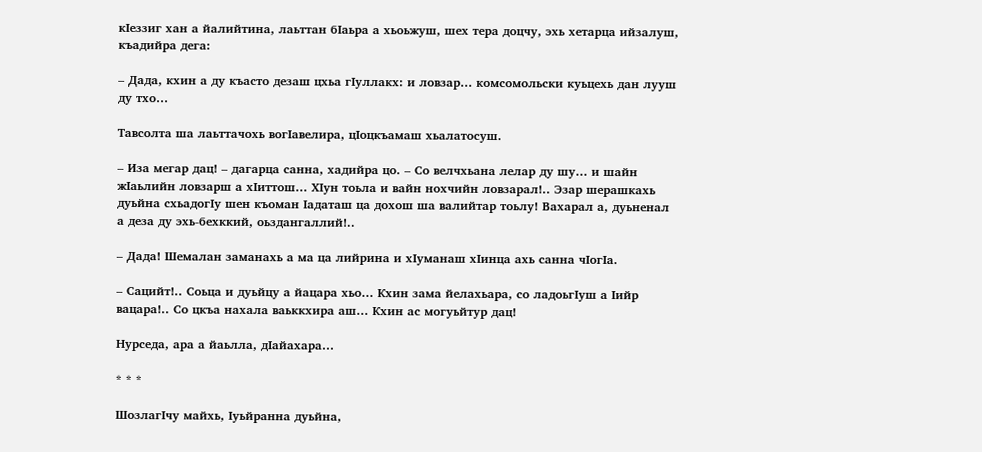кIеззиг хан а йалийтина, лаьттан бIаьра а хьоьжуш, шех тера доцчу, эхь хетарца ийзалуш, къадийра дега:

– Дада, кхин а ду къасто дезаш цхьа гIуллакх: и ловзар… комсомольски куьцехь дан лууш ду тхо…

Тавсолта ша лаьттачохь вогIавелира, цIоцкъамаш хьалатосуш.

– Иза мегар дац! – дагарца санна, хадийра цо. – Со велчхьана лелар ду шу… и шайн жIаьлийн ловзарш а хIиттош… ХIун тоьла и вайн нохчийн ловзарал!.. Эзар шерашкахь дуьйна схьадогIу шен къоман Iадаташ ца дохош ша валийтар тоьлу! Вахарал а, дуьненал а деза ду эхь-бехккий, оьздангаллий!..

– Дада! Шемалан заманахь а ма ца лийрина и хIуманаш хIинца ахь санна чIогIа.

– Сацийт!.. Соьца и дуьйцу а йацара хьо… Кхин зама йелахьара, со ладоьгIуш а Iийр вацара!.. Со цкъа нахала ваьккхира аш… Кхин ас могуьйтур дац!

Нурседа, ара а йаьлла, дIайахара…

* * *

ШозлагIчу майхь, Iуьйранна дуьйна,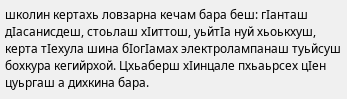школин кертахь ловзарна кечам бара беш: гIанташ дIасанисдеш, стоьлаш хIиттош, уьйтIа нуй хьоькхуш, керта тIехула шина бIогIамах электролампанаш туьйсуш бохкура кегийрхой. Цхьаберш хIинцале пхьаьрсех цIен цуьргаш а дихкина бара.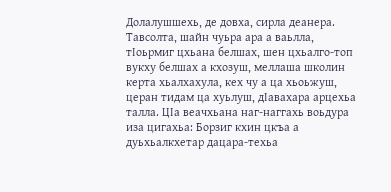Долалушшехь, де довха, cирлa деанера. Тавсолта, шайн чуьра ара а ваьлла, тIоьрмиг цхьана белшах, шен цхьалго-топ вукху белшах а кхозуш, меллаша школин керта хьалхахула, кех чу а ца хьоьжуш, церан тидам ца хуьлуш, дIавахара арцехьа талла. ЦIа веачхьана наг-наггахь воьдура иза цигахьа: Борзиг кхин цкъа а дуьхьалкхетар дацара-техьа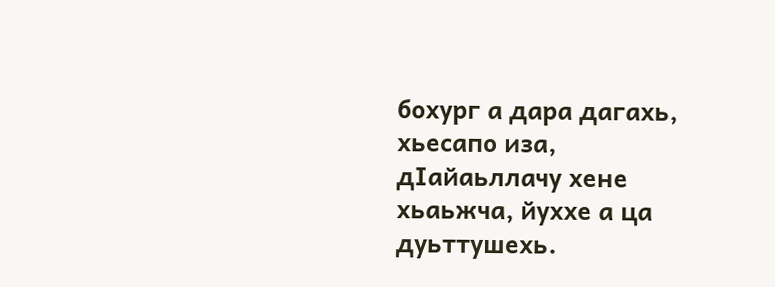бохург а дара дагахь, хьесапо иза, дIайаьллачу хене хьаьжча, йуххе а ца дуьттушехь.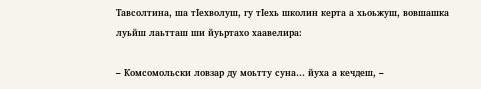Тавсолтина, ша тIехволуш, гу тIехь школин керта а хьоьжуш, вовшашка луьйш лаьтташ ши йуьртахо хаавелира:

– Комсомольски ловзар ду моьтту суна… йуха а кечдеш, –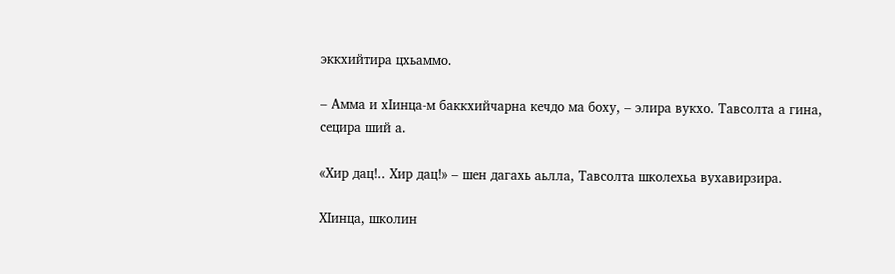эккхийтира цхьаммо.

– Амма и хIинца-м баккхийчарна кечдо ма боху, – элира вукхо. Тавсолта а гина, сецира ший а.

«Хир дац!.. Хир дац!» – шен дагахь аьлла, Тавсолта школехьа вухавирзира.

ХIинца, школин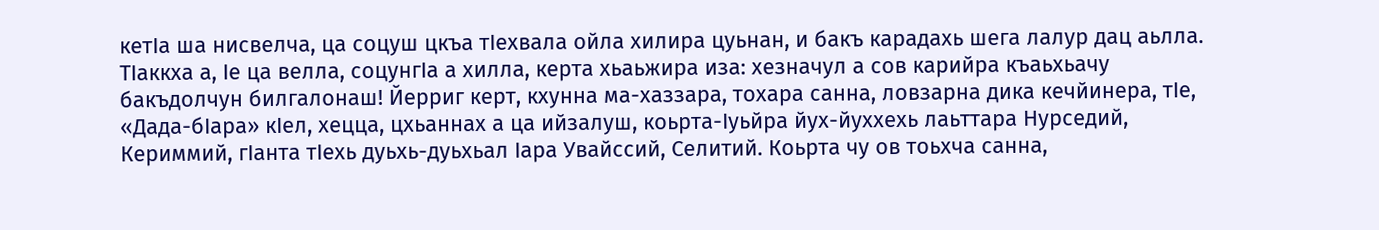кетIа ша нисвелча, ца соцуш цкъа тIехвала ойла хилира цуьнан, и бакъ карадахь шега лалур дац аьлла. ТIаккха а, Iе ца велла, соцунгIа а хилла, керта хьаьжира иза: хезначул а сов карийра къаьхьачу бакъдолчун билгалонаш! Йерриг керт, кхунна ма-хаззара, тохара санна, ловзарна дика кечйинера, тIе, «Дада-бIара» кIел, хецца, цхьаннах а ца ийзалуш, коьрта-Iуьйра йух-йуххехь лаьттара Нурседий, Кериммий, гIанта тIехь дуьхь-дуьхьал Iара Увайссий, Селитий. Коьрта чу ов тоьхча санна,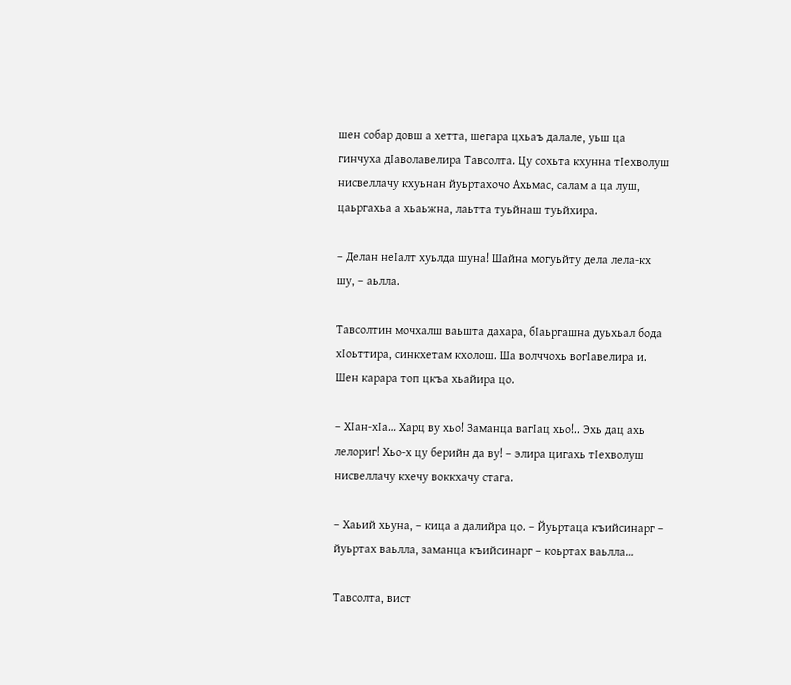шен собар довш а хетта, шегара цхьаъ далале, уьш ца гинчуха дIаволавелира Тавсолта. Цу сохьта кхунна тIехволуш нисвеллачу кхуьнан йуьртахочо Ахьмас, салам а ца луш, цаьргахьа а хьаьжна, лаьтта туьйнаш туьйхира.

– Делан неIалт хуьлда шуна! Шайна могуьйту дела лела-кх шу, – аьлла.

Тавсолтин мочхалш ваьшта дахара, бIаьргашна дуьхьал бода хIоьттира, синкхетам кхолош. Ша волччохь вогIавелира и. Шен карара топ цкъа хьайира цо.

– ХIан-хIа… Харц ву хьо! Заманца вагIац хьо!.. Эхь дац ахь лелориг! Хьо-х цу берийн да ву! – элира цигахь тIехволуш нисвеллачу кхечу воккхачу стага.

– Хаьий хьуна, – кица а далийра цо. – Йуьртаца къийсинарг – йуьртах ваьлла, заманца къийсинарг – коьртах ваьлла…

Тавсолта, вист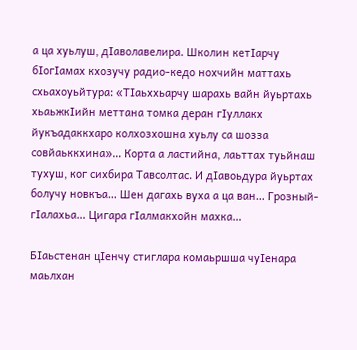а ца хуьлуш, дIаволавелира. Школин кетIарчу бIогIамах кхозучу радио-кедо нохчийн маттахь схьахоуьйтура: «ТIаьххьарчу шарахь вайн йуьртахь хьаьжкIийн меттана томка деран гIуллакх йукъадаккхаро колхозхошна хуьлу са шозза совйаьккхина»… Корта а ластийна, лаьттах туьйнаш тухуш, ког сихбира Тавсолтас. И дIавоьдура йуьртах болучу новкъа… Шен дагахь вуха а ца ван… Грозный-гIалахьа… Цигара гIалмакхойн махка…

БIаьстенан цIенчу стиглара комаьршша чуIенара маьлхан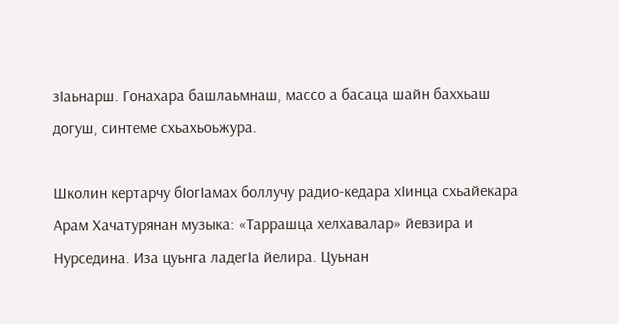зIаьнарш. Гонахара башлаьмнаш, массо а басаца шайн баххьаш догуш, синтеме схьахьоьжура.

Школин кертарчу бIогIамах боллучу радио-кедара хIинца схьайекара Арам Хачатурянан музыка: «Таррашца хелхавалар» йевзира и Нурседина. Иза цуьнга ладегIа йелира. Цуьнан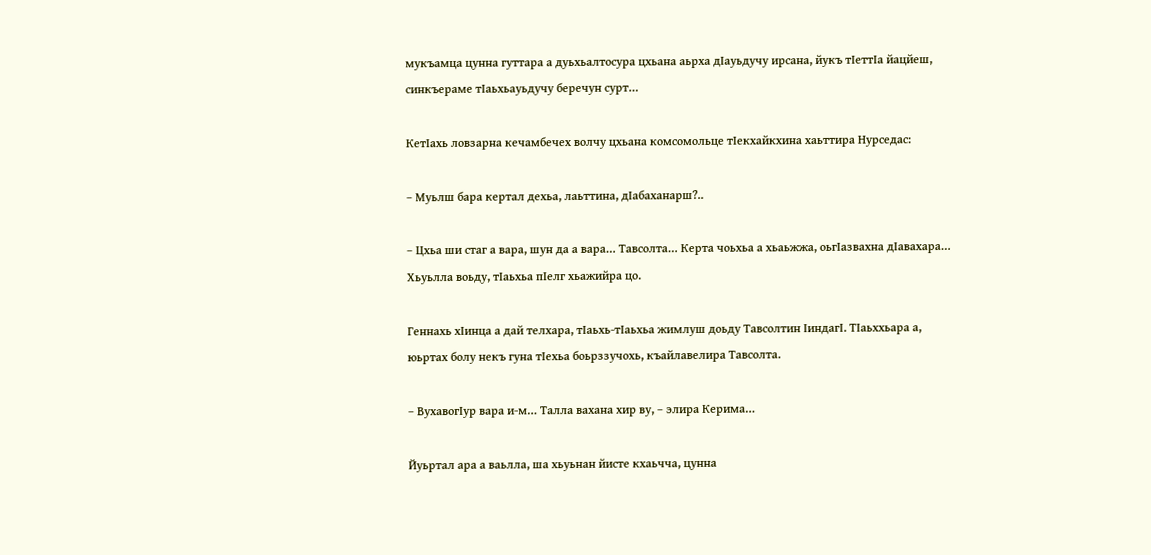мукъамца цунна гуттара а дуьхьалтосура цхьана аьрха дIауьдучу ирсана, йукъ тIеттIа йацйеш, синкъераме тIаьхьауьдучу беречун сурт…

КетIахь ловзарна кечамбечех волчу цхьана комсомольце тIекхайкхина хаьттира Нурседас:

– Муьлш бара кертал дехьа, лаьттина, дIабаханарш?..

– Цхьа ши стаг а вара, шун да а вара… Тавсолта… Керта чоьхьа а хьаьжжа, оьгIазвахна дIавахара… Хьуьлла воьду, тIаьхьа пIелг хьажийра цо.

Геннахь хIинца а дай телхара, тIаьхь-тIаьхьа жимлуш доьду Тавсолтин IиндагI. ТIаьххьара а, юьртах болу некъ гуна тIехьа боьрззучохь, къайлавелира Тавсолта.

– ВухавогIур вара и-м… Талла вахана хир ву, – элира Керима…

Йуьртал ара а ваьлла, ша хьуьнан йисте кхаьчча, цунна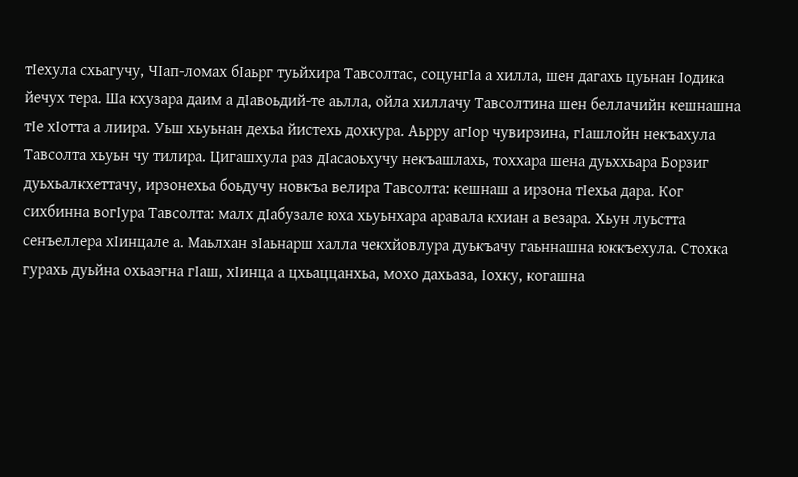тIехула схьагучу, ЧIап-ломах бIаьрг туьйхира Тавсолтас, соцунгIа а хилла, шен дагахь цуьнан Iодика йечух тера. Ша кхузара даим а дIавоьдий-те аьлла, ойла хиллачу Тавсолтина шен беллачийн кешнашна тIе хIотта а лиира. Уьш хьуьнан дехьа йистехь дохкура. Аьрру агIор чувирзина, гIашлойн некъахула Тавсолта хьуьн чу тилира. Цигашхула раз дIасаоьхучу некъашлахь, тоххара шена дуьххьара Борзиг дуьхьалкхеттачу, ирзонехьа боьдучу новкъа велира Тавсолта: кешнаш а ирзона тIехьа дара. Ког сихбинна вогIура Тавсолта: малх дIабузале юха хьуьнхара аравала кхиан а везара. Хьун луьстта сенъеллера хIинцале а. Маьлхан зIаьнарш халла чекхйовлура дуькъачу гаьннашна юккъехула. Стохка гурахь дуьйна охьаэгна гIаш, хIинца а цхьаццанхьа, мохо дахьаза, Iохку, когашна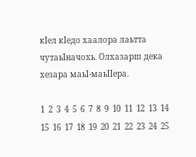кIел кIедо хаалора лаьтта чутаьIначохь. Олхазарш дека хезара маьI-маьIIера.

1  2  3  4  5  6  7  8  9  10  11  12  13  14  15  16  17  18  19  20  21  22  23  24  25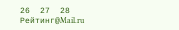26  27  28
Рейтинг@Mail.ru